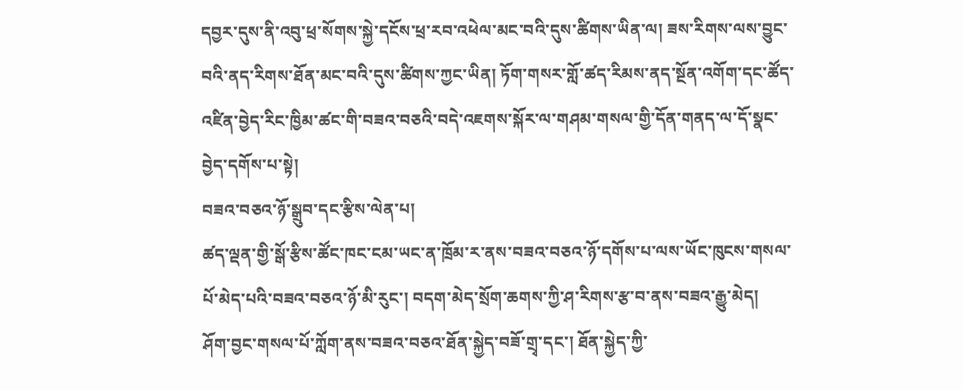དབྱར་དུས་ནི་འབུ་ཕྲ་སོགས་སྐྱེ་དངོས་ཕྲ་རབ་འཕེལ་མང་བའི་དུས་ཚིགས་ཡིན་ལ། ཟས་རིགས་ལས་བྱུང་བའི་ནད་རིགས་ཐོན་མང་བའི་དུས་ཚིགས་ཀྱང་ཡིན། ཏོག་གསར་གློ་ཚད་རིམས་ནད་སྔོན་འགོག་དང་ཚོད་འཛིན་བྱེད་རིང་ཁྱིམ་ཚང་གི་བཟའ་བཅའི་བདེ་འཇགས་སྐོར་ལ་གཤམ་གསལ་གྱི་དོན་གནད་ལ་དོ་སྣང་བྱེད་དགོས་པ་སྟེ།
བཟའ་བཅའ་ཉོ་སྒྲུབ་དང་རྩིས་ལེན་པ།
ཚད་ལྡན་གྱི་སྒོ་རྩིས་ཚོང་ཁང་ངམ་ཡང་ན་ཁྲོམ་ར་ནས་བཟའ་བཅའ་ཉོ་དགོས་པ་ལས་ཡོང་ཁུངས་གསལ་པོ་མེད་པའི་བཟའ་བཅའ་ཉོ་མི་རུང་། བདག་མེད་སྲོག་ཆགས་ཀྱི་ཤ་རིགས་རྩ་བ་ནས་བཟའ་རྒྱུ་མེད།
ཤོག་བྱང་གསལ་པོ་ཀློག་ནས་བཟའ་བཅའ་ཐོན་སྐྱེད་བཟོ་གྲྭ་དང་། ཐོན་སྐྱེད་ཀྱི་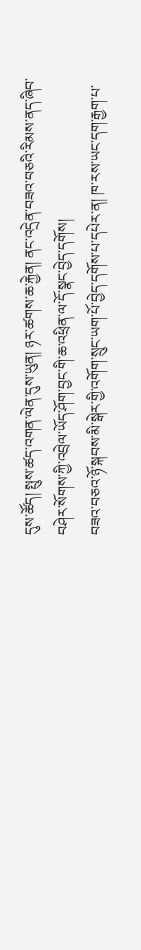དུས་ཚོད། སྤུས་ཚད་འགན་ལེན་དུས་ཡུན། ཉར་ཚགས་ཆ་རྐྱེན། ནང་འདྲེན་བཟའ་བཅའི་རིམས་ནད་ཞིབ་བཤེར་སོགས་ཀྱི་འབྲེལ་ཡོད་ཤོག་བྱང་གི་ཆ་འཕྲིན་ལ་དོ་སྣང་བྱེད་དགོས།
བཟའ་བཅའ་ཉོ་སྐབས་མི་སྒེར་གྱི་འགོག་སྲུང་ཡག་པོ་བྱེད་དགོས་པ་དཔེར་ན། ཁ་རས་ཡང་དག་རྒྱག་པ་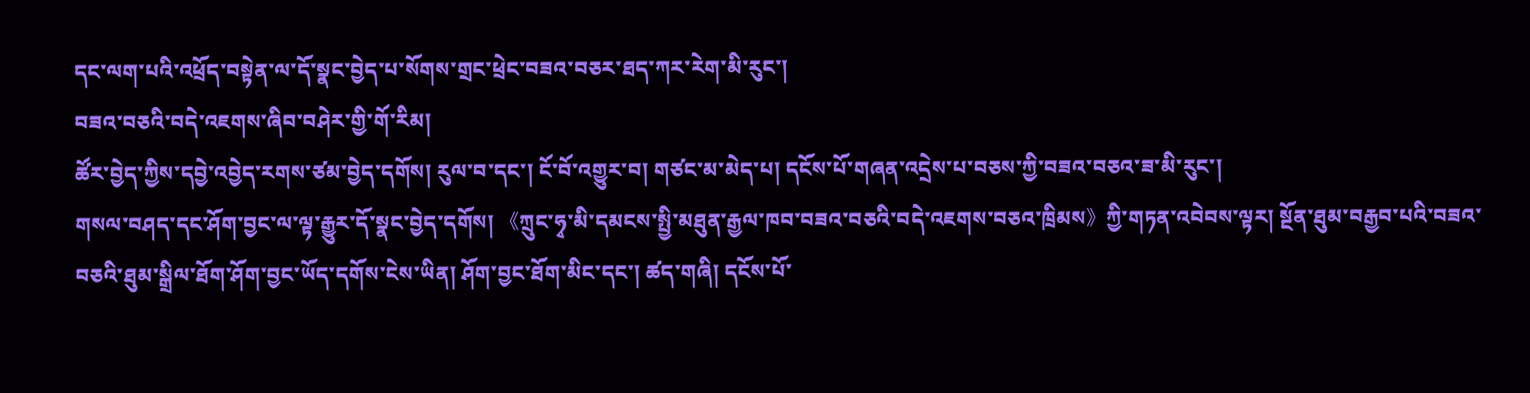དང་ལག་པའི་འཕྲོད་བསྟེན་ལ་དོ་སྣང་བྱེད་པ་སོགས་གྲང་ཕྲེང་བཟའ་བཅར་ཐད་ཀར་རེག་མི་རུང་།
བཟའ་བཅའི་བདེ་འཇགས་ཞིབ་བཤེར་གྱི་གོ་རིམ།
ཚོར་བྱེད་ཀྱིས་དབྱེ་འབྱེད་རགས་ཙམ་བྱེད་དགོས། རུལ་བ་དང་། ངོ་བོ་འགྱུར་བ། གཙང་མ་མེད་པ། དངོས་པོ་གཞན་འདྲེས་པ་བཅས་ཀྱི་བཟའ་བཅའ་ཟ་མི་རུང་།
གསལ་བཤད་དང་ཤོག་བྱང་ལ་ལྟ་རྒྱུར་དོ་སྣང་བྱེད་དགོས། 《ཀྲུང་ཧྭ་མི་དམངས་སྤྱི་མཐུན་རྒྱལ་ཁབ་བཟའ་བཅའི་བདེ་འཇགས་བཅའ་ཁྲིམས》ཀྱི་གཏན་འབེབས་ལྟར། སྔོན་ཐུམ་བརྒྱབ་པའི་བཟའ་བཅའི་ཐུམ་སྒྲིལ་ཐོག་ཤོག་བྱང་ཡོད་དགོས་ངེས་ཡིན། ཤོག་བྱང་ཐོག་མིང་དང་། ཚད་གཞི། དངོས་པོ་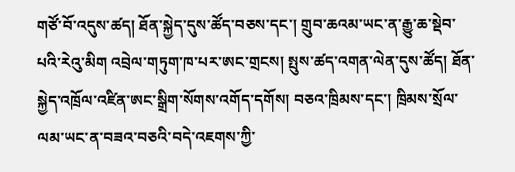གཙོ་བོ་འདུས་ཚད། ཐོན་སྐྱེད་དུས་ཚོད་བཅས་དང་། གྲུབ་ཆའམ་ཡང་ན་རྒྱུ་ཆ་སྡེབ་པའི་རེའུ་མིག འབྲེལ་གཏུག་ཁ་པར་ཨང་གྲངས། སྤུས་ཚད་འགན་ལེན་དུས་ཚོད། ཐོན་སྐྱེད་འཁྲོལ་འཛིན་ཨང་སྒྲིག་སོགས་འགོད་དགོས། བཅའ་ཁྲིམས་དང་། ཁྲིམས་སྲོལ་ལམ་ཡང་ན་བཟའ་བཅའི་བདེ་འཇགས་ཀྱི་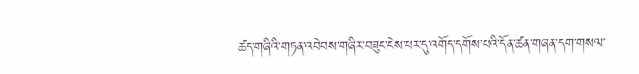ཚད་གཞིའི་གཏན་འབེབས་གཞིར་བཟུང་ངེས་པར་དུ་འགོད་དགོས་པའི་དོན་ཚན་གཞན་དག་གསལ་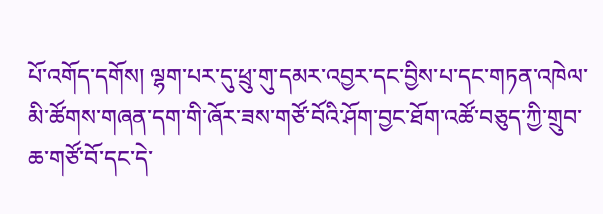པོ་འགོད་དགོས། ལྷག་པར་དུ་ཕྲུ་གུ་དམར་འབྱར་དང་བྱིས་པ་དང་གཏན་འཁེལ་མི་ཚོགས་གཞན་དག་གི་ཞོར་ཟས་གཙོ་བོའི་ཤོག་བྱང་ཐོག་འཚོ་བཅུད་ཀྱི་གྲུབ་ཆ་གཙོ་བོ་དང་དེ་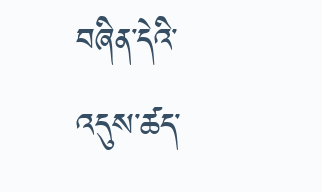བཞིན་དེའི་འདུས་ཚད་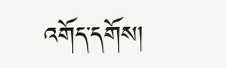འགོད་དགོས།